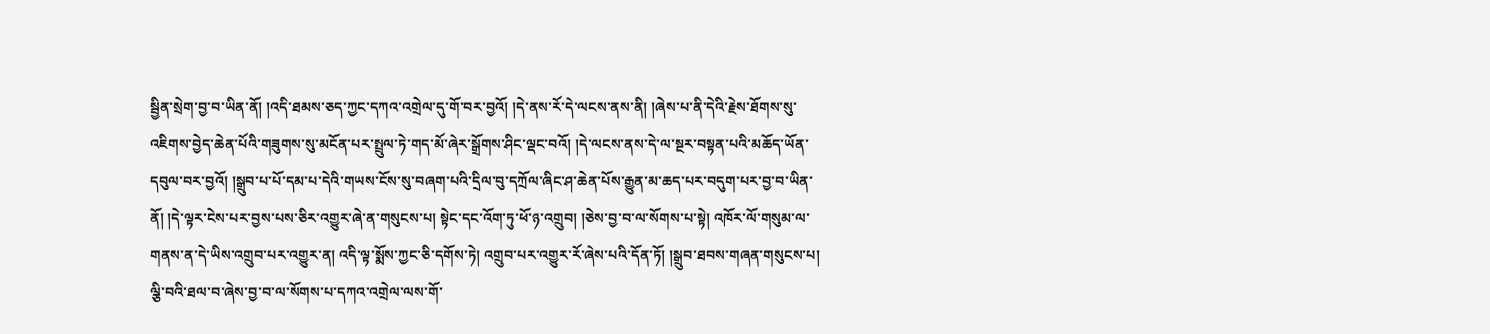སྦྱིན་སྲེག་བྱ་བ་ཡིན་ནོ། །འདི་ཐམས་ཅད་ཀྱང་དཀའ་འགྲེལ་དུ་གོ་བར་བྱའོ། །དེ་ནས་རོ་དེ་ལངས་ནས་ནི། །ཞེས་པ་ནི་དེའི་རྗེས་ཐོགས་སུ་འཇིགས་བྱེད་ཆེན་པོའི་གཟུགས་སུ་མངོན་པར་སྤྲུལ་ཏེ་གད་མོ་ཞེར་སྒྲོགས་ཤིང་ལྡང་བའོ། །དེ་ལངས་ནས་དེ་ལ་སྔར་བསྟན་པའི་མཆོད་ཡོན་དབུལ་བར་བྱའོ། །སྒྲུབ་པ་པོ་དམ་པ་དེའི་གཡས་ངོས་སུ་བཞག་པའི་དྲིལ་བུ་དཀྲོལ་ཞིང་ཤ་ཆེན་པོས་རྒྱུན་མ་ཆད་པར་བདུག་པར་བྱ་བ་ཡིན་ནོ། །དེ་ལྟར་ངེས་པར་བྱས་པས་ཅིར་འགྱུར་ཞེ་ན་གསུངས་པ། སྟེང་དང་འོག་ཏུ་ཕོ་ཉ་འགྲུབ། །ཅེས་བྱ་བ་ལ་སོགས་པ་སྟེ། འཁོར་ལོ་གསུམ་ལ་གནས་ན་དེ་ཡིས་འགྲུབ་པར་འགྱུར་ན། འདི་ལྟ་སྨོས་ཀྱང་ཅི་དགོས་ཏེ། འགྲུབ་པར་འགྱུར་རོ་ཞེས་པའི་དོན་ཏོ། །སྒྲུབ་ཐབས་གཞན་གསུངས་པ། ལྕི་བའི་ཐལ་བ་ཞེས་བྱ་བ་ལ་སོགས་པ་དཀའ་འགྲེལ་ལས་གོ་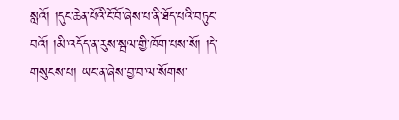སླའོ། །དུང་ཆེན་པོའི་ངོ་བོ་ཞེས་པ་ནི་ཐོད་པའི་བཏུང་བའོ། །མི་འདོད་ན་རུས་སྦལ་གྱི་ཁོག་པས་སོ། །དེ་གསུངས་པ། ཡང་ན་ཞེས་བྱ་བ་ལ་སོགས་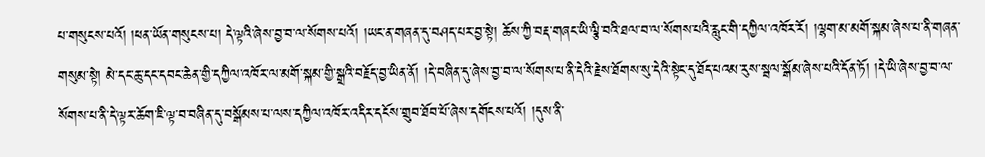པ་གསུངས་པའོ། །ཕན་ཡོན་གསུངས་པ། དེ་ལྟའི་ཞེས་བྱ་བ་ལ་སོགས་པའོ། །ཡང་ན་གཞན་དུ་བཤད་པར་བྱ་སྟེ། ཆོས་ཀྱི་བརྡ་གཞང་ཡི་ལྕི་བའི་ཐལ་བ་ལ་སོགས་པའི་རླུང་གི་དཀྱིལ་འཁོར་རོ། །ལྷག་མ་མགོ་སྐམ་ཞེས་པ་ནི་གཞན་གསུམ་སྟེ། མེ་དང་ཆུ་དང་དབང་ཆེན་གྱི་དཀྱིལ་འཁོར་ལ་མགོ་སྐམ་གྱི་སྒྲའི་བརྗོད་བྱ་ཡིན་ནོ། །དེ་བཞིན་དུ་ཞེས་བྱ་བ་ལ་སོགས་པ་ནི་དེའི་རྗེས་ཐོགས་སུ་དེའི་སྟེང་དུ་ཐོད་པའམ་རུས་སྦལ་སྒོམ་ཞེས་པའི་དོན་ཏོ། །དེ་ཡི་ཞེས་བྱ་བ་ལ་སོགས་པ་ནི་དེ་ལྟར་ཆོག་ཇི་ལྟ་བ་བཞིན་དུ་བསྒོམས་པ་ལས་དཀྱིལ་འཁོར་འདིར་དངོས་གྲུབ་ཐོབ་པོ་ཞེས་དགོངས་པའོ། །དུས་ནི་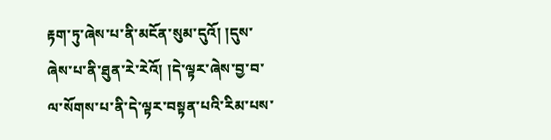རྟག་ཏུ་ཞེས་པ་ནི་མངོན་སུམ་དུའོ། །དུས་ཞེས་པ་ནི་ཐུན་རེ་རེའོ། །དེ་ལྟར་ཞེས་བྱ་བ་ལ་སོགས་པ་ནི་དེ་ལྟར་བསྟན་པའི་རིམ་པས་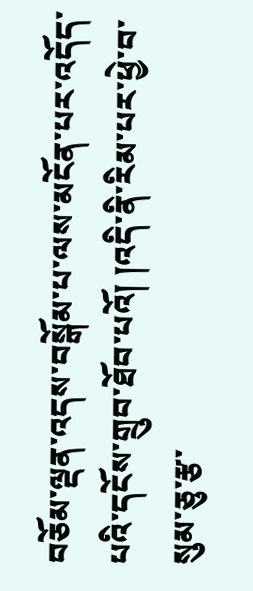བཅོམ་ལྡན་འདས་བསྒོམ་པ་ལས་མངོན་པར་འདོད་པའི་དངོས་གྲུབ་ཐོབ་པའོ། །འདི་ནི་རིམ་པར་ཕྱེ་བ་སུམ་ཅུ་རྩ་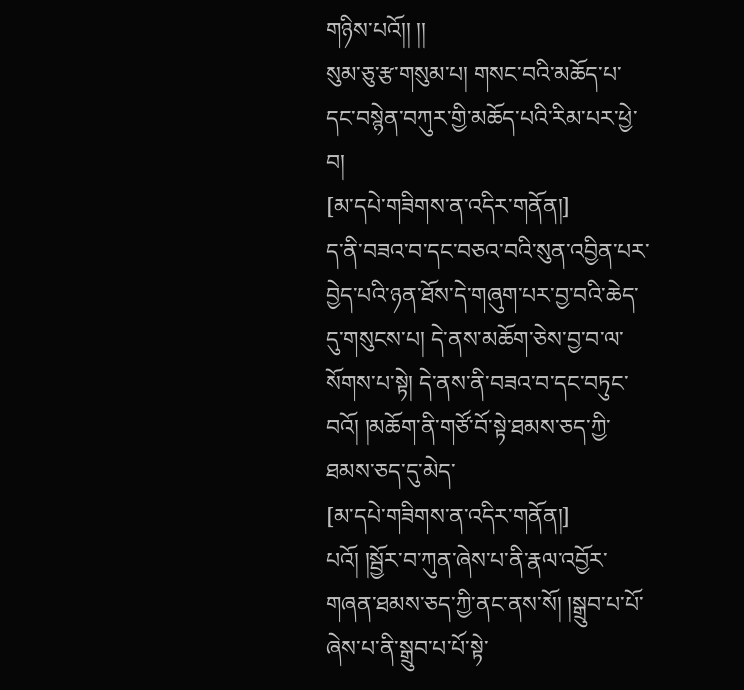གཉིས་པའོ།། །།
སུམ་ཅུ་རྩ་གསུམ་པ། གསང་བའི་མཆོད་པ་དང་བསྙེན་བཀུར་གྱི་མཆོད་པའི་རིམ་པར་ཕྱེ་བ།
[མ་དཔེ་གཟིགས་ན་འདིར་གནོན།]
ད་ནི་བཟའ་བ་དང་བཅའ་བའི་སུན་འབྱིན་པར་བྱེད་པའི་ཉན་ཐོས་དེ་གཞུག་པར་བྱ་བའི་ཆེད་དུ་གསུངས་པ། དེ་ནས་མཆོག་ཅེས་བྱ་བ་ལ་སོགས་པ་སྟེ། དེ་ནས་ནི་བཟའ་བ་དང་བཏུང་བའོ། །མཆོག་ནི་གཙོ་བོ་སྟེ་ཐམས་ཅད་ཀྱི་ཐམས་ཅད་དུ་མེད་
[མ་དཔེ་གཟིགས་ན་འདིར་གནོན།]
པའོ། །སྦྱོར་བ་ཀུན་ཞེས་པ་ནི་རྣལ་འབྱོར་གཞན་ཐམས་ཅད་ཀྱི་ནང་ནས་སོ། །སྒྲུབ་པ་པོ་ཞེས་པ་ནི་སྒྲུབ་པ་པོ་སྟེ་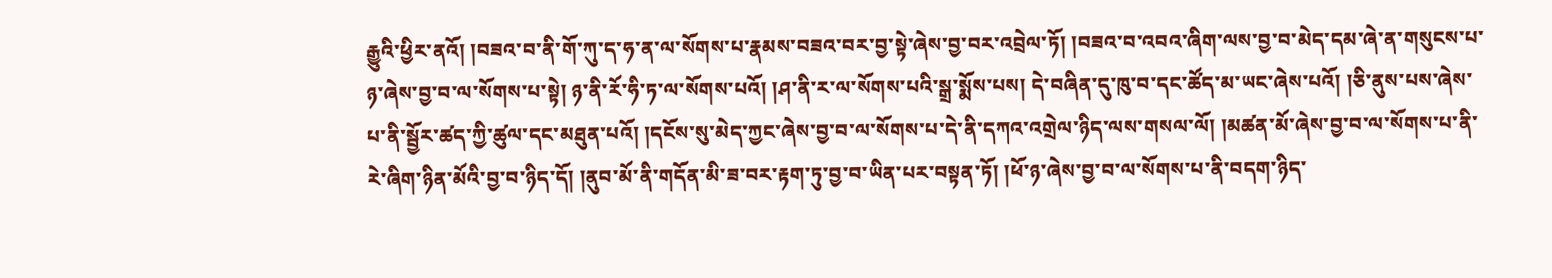རྒྱུའི་ཕྱིར་ནའོ། །བཟའ་བ་ནི་གོ་ཀུ་ད་ཧ་ན་ལ་སོགས་པ་རྣམས་བཟའ་བར་བྱ་སྟེ་ཞེས་བྱ་བར་འབྲེལ་ཏོ། །བཟའ་བ་འབའ་ཞིག་ལས་བྱ་བ་མེད་དམ་ཞེ་ན་གསུངས་པ་ཉ་ཞེས་བྱ་བ་ལ་སོགས་པ་སྟེ། ཉ་ནི་རོ་ཧི་ཏ་ལ་སོགས་པའོ། །ཤ་ནི་ར་ལ་སོགས་པའི་སྒྲ་སྨོས་པས། དེ་བཞིན་དུ་ཁུ་བ་དང་ཚོད་མ་ཡང་ཞེས་པའོ། །ཅི་ནུས་པས་ཞེས་པ་ནི་སྦྱོར་ཚད་ཀྱི་ཚུལ་དང་མཐུན་པའོ། །དངོས་སུ་མེད་ཀྱང་ཞེས་བྱ་བ་ལ་སོགས་པ་དེ་ནི་དཀའ་འགྲེལ་ཉིད་ལས་གསལ་ལོ། །མཚན་མོ་ཞེས་བྱ་བ་ལ་སོགས་པ་ནི་རེ་ཞིག་ཉིན་མོའི་བྱ་བ་ཉིད་དོ། །ནུབ་མོ་ནི་གདོན་མི་ཟ་བར་རྟག་ཏུ་བྱ་བ་ཡིན་པར་བསྟན་ཏོ། །ཕོ་ཉ་ཞེས་བྱ་བ་ལ་སོགས་པ་ནི་བདག་ཉིད་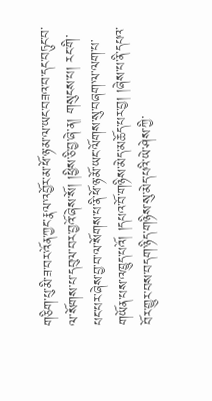གཅིག་པུ་མི་ཟ་བར་འོན་ཀྱང་རྣལ་འབྱོར་མ་ཕོ་ཉ་མ་ལ་ཡང་བཟའ་བ་དང་བཏུང་བ་ལ་སོགས་པ་དབུལ་བར་བྱའོ་ཞེས་སོ། །ཕྱིས་ཅི་བྱ་ཞེ་ན། གསུངས་པ། རང་གི་པང་པར་ཞེས་བྱ་བ་ལ་སོགས་པ་ནི་ཕོ་ཉ་མོ་ཡང་ལོགས་སུ་བཞག་ལ་ལག་པ་གཡོན་པས་འཁྱུད་པའོ། །དཔའ་བོ་གཉིས་མེད་མཆོད་པར་བྱ། །ཞེས་པ་ནི་དཔའ་བོར་གྱུར་བས་བདག་ཉིད་གཉིས་སུ་མེད་པའི་ཡེ་ཤེས་ཀྱི་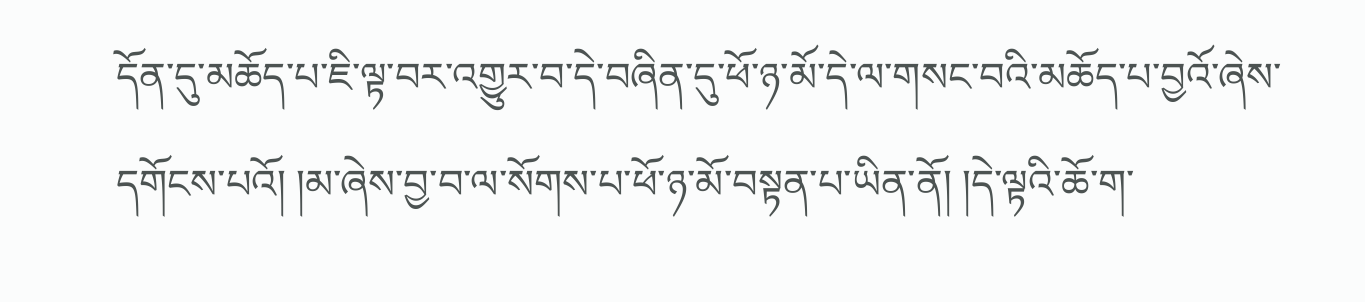དོན་དུ་མཆོད་པ་ཇི་ལྟ་བར་འགྱུར་བ་དེ་བཞིན་དུ་ཕོ་ཉ་མོ་དེ་ལ་གསང་བའི་མཆོད་པ་བྱའོ་ཞེས་དགོངས་པའོ། །མ་ཞེས་བྱ་བ་ལ་སོགས་པ་ཕོ་ཉ་མོ་བསྟན་པ་ཡིན་ནོ། །དེ་ལྟའི་ཆོ་ག་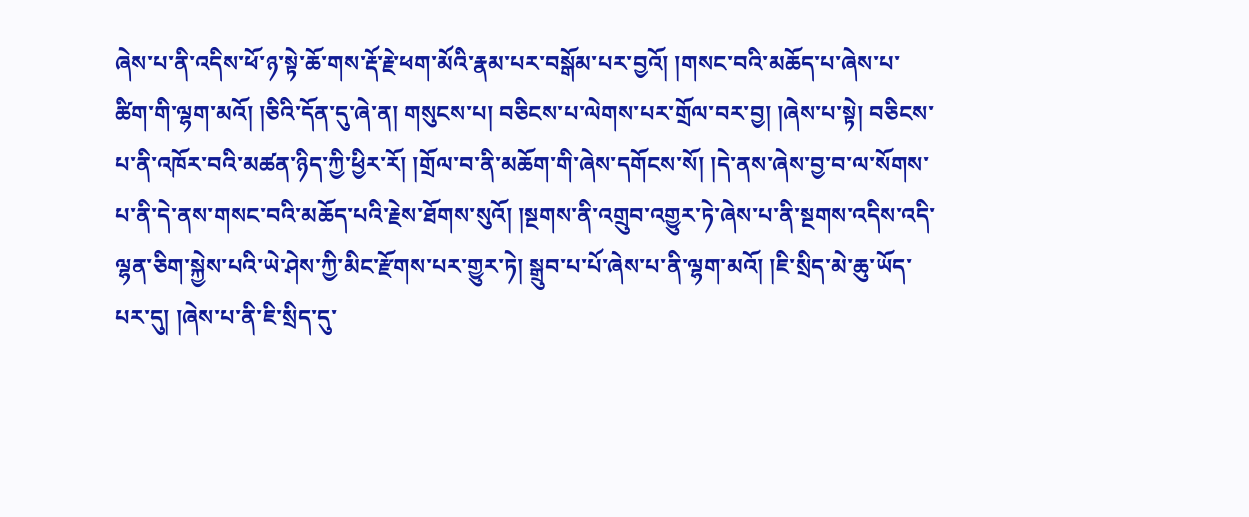ཞེས་པ་ནི་འདིས་ཕོ་ཉ་སྟེ་ཆོ་གས་རྡོ་རྗེ་ཕག་མོའི་རྣམ་པར་བསྒོམ་པར་བྱའོ། །གསང་བའི་མཆོད་པ་ཞེས་པ་ཚིག་གི་ལྷག་མའོ། །ཅིའི་དོན་དུ་ཞེ་ན། གསུངས་པ། བཅིངས་པ་ལེགས་པར་གྲོལ་བར་བྱ། །ཞེས་པ་སྟེ། བཅིངས་པ་ནི་འཁོར་བའི་མཚན་ཉིད་ཀྱི་ཕྱིར་རོ། །གྲོལ་བ་ནི་མཆོག་གི་ཞེས་དགོངས་སོ། །དེ་ནས་ཞེས་བྱ་བ་ལ་སོགས་པ་ནི་དེ་ནས་གསང་བའི་མཆོད་པའི་རྗེས་ཐོགས་སུའོ། །སྔགས་ནི་འགྲུབ་འགྱུར་ཏེ་ཞེས་པ་ནི་སྔགས་འདིས་འདི་ལྷན་ཅིག་སྐྱེས་པའི་ཡེ་ཤེས་ཀྱི་མིང་རྫོགས་པར་གྱུར་ཏེ། སྒྲུབ་པ་པོ་ཞེས་པ་ནི་ལྷག་མའོ། །ཇི་སྲིད་མེ་ཆུ་ཡོད་པར་དུ། །ཞེས་པ་ནི་ཇི་སྲིད་དུ་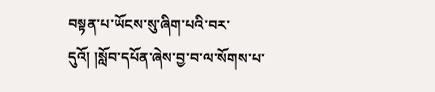བསྟན་པ་ཡོངས་སུ་ཞིག་པའི་བར་དུའོ། །སློབ་དཔོན་ཞེས་བྱ་བ་ལ་སོགས་པ་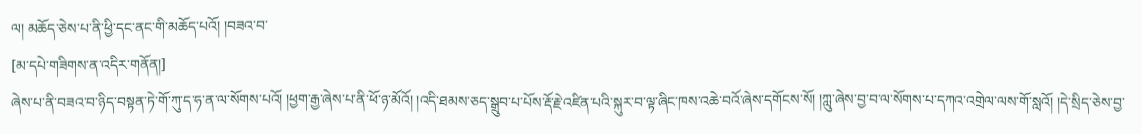ལ། མཆོད་ཅེས་པ་ནི་ཕྱི་དང་ནང་གི་མཆོད་པའོ། །བཟའ་བ་
[མ་དཔེ་གཟིགས་ན་འདིར་གནོན།]
ཞེས་པ་ནི་བཟའ་བ་ཉིད་བསྟན་ཏེ་གོ་ཀུ་ད་ཧ་ན་ལ་སོགས་པའོ། །ཕྱག་རྒྱ་ཞེས་པ་ནི་ཕོ་ཉ་མོའོ། །འདི་ཐམས་ཅད་སྒྲུབ་པ་པོས་རྡོ་རྗེ་འཛིན་པའི་སྐུར་བ་ལྟ་ཞིང་ཁས་འཆེ་བའོ་ཞེས་དགོངས་སོ། །ཀླུ་ཞེས་བྱ་བ་ལ་སོགས་པ་དཀའ་འགྲེལ་ལས་གོ་སླའོ། །དེ་སྲིད་ཅེས་བྱ་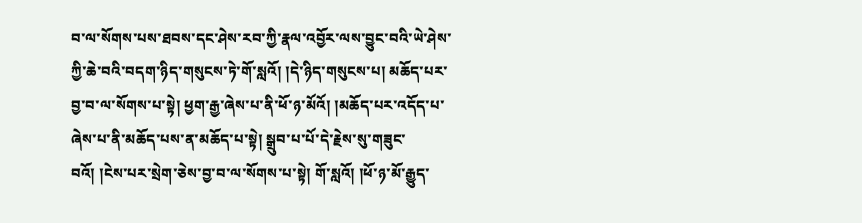བ་ལ་སོགས་པས་ཐབས་དང་ཤེས་རབ་ཀྱི་རྣལ་འབྱོར་ལས་བྱུང་བའི་ཡེ་ཤེས་ཀྱི་ཆེ་བའི་བདག་ཉིད་གསུངས་ཏེ་གོ་སླའོ། །དེ་ཉིད་གསུངས་པ། མཆོད་པར་བྱ་བ་ལ་སོགས་པ་སྟེ། ཕྱག་རྒྱ་ཞེས་པ་ནི་ཕོ་ཉ་མོའོ། །མཆོད་པར་འདོད་པ་ཞེས་པ་ནི་མཆོད་པས་ན་མཆོད་པ་སྟེ། སྒྲུབ་པ་པོ་དེ་རྗེས་སུ་གཟུང་བའོ། །ངེས་པར་སྲེག་ཅེས་བྱ་བ་ལ་སོགས་པ་སྟེ། གོ་སླའོ། །ཕོ་ཉ་མོ་རྒྱུད་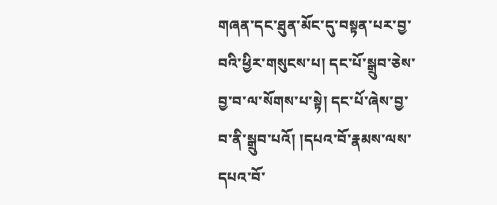གཞན་དང་ཐུན་མོང་དུ་བསྟན་པར་བྱ་བའི་ཕྱིར་གསུངས་པ། དང་པོ་སྒྲུབ་ཅེས་བྱ་བ་ལ་སོགས་པ་སྟེ། དང་པོ་ཞེས་བྱ་བ་ནི་སྒྲུབ་པའོ། །དཔའ་བོ་རྣམས་ལས་དཔའ་བོ་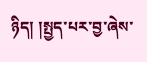ཉིད། །སྤྱད་པར་བྱ་ཞེས་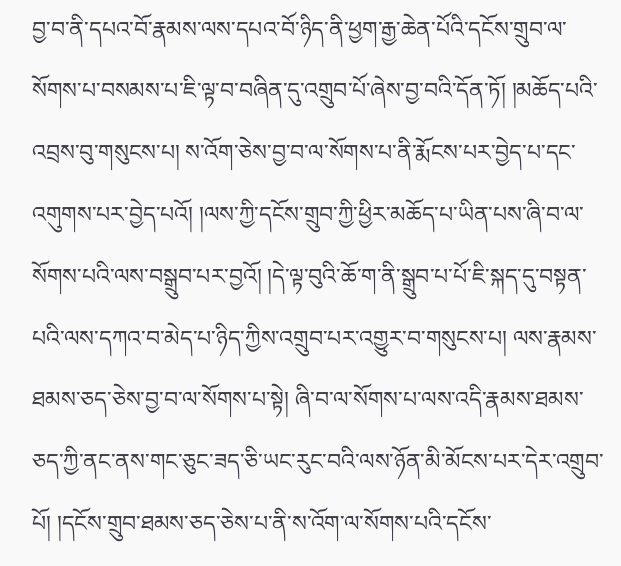བྱ་བ་ནི་དཔའ་བོ་རྣམས་ལས་དཔའ་བོ་ཉིད་ནི་ཕྱག་རྒྱ་ཆེན་པོའི་དངོས་གྲུབ་ལ་སོགས་པ་བསམས་པ་ཇི་ལྟ་བ་བཞིན་དུ་འགྲུབ་པོ་ཞེས་བྱ་བའི་དོན་ཏོ། །མཆོད་པའི་འབྲས་བུ་གསུངས་པ། ས་འོག་ཅེས་བྱ་བ་ལ་སོགས་པ་ནི་རྨོངས་པར་བྱེད་པ་དང་འགུགས་པར་བྱེད་པའོ། །ལས་ཀྱི་དངོས་གྲུབ་ཀྱི་ཕྱིར་མཆོད་པ་ཡིན་པས་ཞི་བ་ལ་སོགས་པའི་ལས་བསྒྲུབ་པར་བྱའོ། །དེ་ལྟ་བུའི་ཆོ་ག་ནི་སྒྲུབ་པ་པོ་ཇི་སྐད་དུ་བསྟན་པའི་ལས་དཀའ་བ་མེད་པ་ཉིད་ཀྱིས་འགྲུབ་པར་འགྱུར་བ་གསུངས་པ། ལས་རྣམས་ཐམས་ཅད་ཅེས་བྱ་བ་ལ་སོགས་པ་སྟེ། ཞི་བ་ལ་སོགས་པ་ལས་འདི་རྣམས་ཐམས་ཅད་ཀྱི་ནང་ནས་གང་ཅུང་ཟད་ཅི་ཡང་རུང་བའི་ལས་ཉོན་མི་མོངས་པར་དེར་འགྲུབ་པོ། །དངོས་གྲུབ་ཐམས་ཅད་ཅེས་པ་ནི་ས་འོག་ལ་སོགས་པའི་དངོས་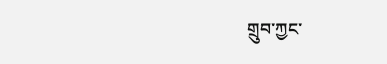གྲུབ་ཀྱང་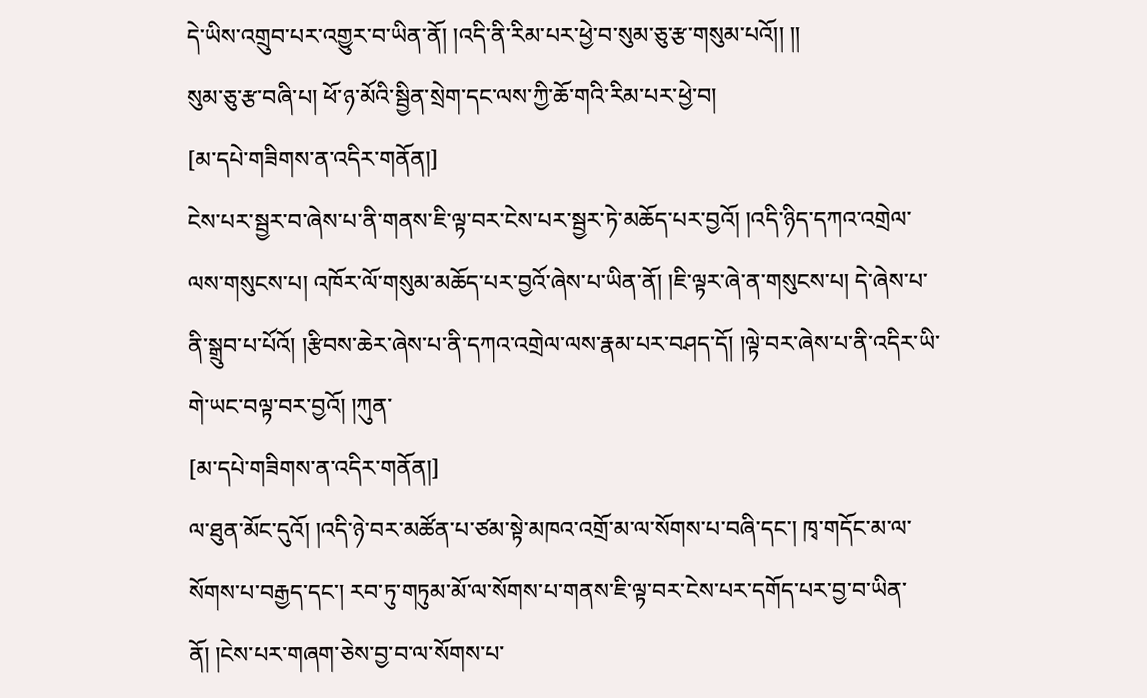དེ་ཡིས་འགྲུབ་པར་འགྱུར་བ་ཡིན་ནོ། །འདི་ནི་རིམ་པར་ཕྱེ་བ་སུམ་ཅུ་རྩ་གསུམ་པའོ།། །།
སུམ་ཅུ་རྩ་བཞི་པ། ཕོ་ཉ་མོའི་སྦྱིན་སྲེག་དང་ལས་ཀྱི་ཆོ་གའི་རིམ་པར་ཕྱེ་བ།
[མ་དཔེ་གཟིགས་ན་འདིར་གནོན།]
ངེས་པར་སྦྱར་བ་ཞེས་པ་ནི་གནས་ཇི་ལྟ་བར་ངེས་པར་སྦྱར་ཏེ་མཆོད་པར་བྱའོ། །འདི་ཉིད་དཀའ་འགྲེལ་ལས་གསུངས་པ། འཁོར་ལོ་གསུམ་མཆོད་པར་བྱའོ་ཞེས་པ་ཡིན་ནོ། །ཇི་ལྟར་ཞེ་ན་གསུངས་པ། དེ་ཞེས་པ་ནི་སྒྲུབ་པ་པོའོ། །རྩིབས་ཆེར་ཞེས་པ་ནི་དཀའ་འགྲེལ་ལས་རྣམ་པར་བཤད་དོ། །ལྟེ་བར་ཞེས་པ་ནི་འདིར་ཡི་གེ་ཡང་བལྟ་བར་བྱའོ། །ཀུན་
[མ་དཔེ་གཟིགས་ན་འདིར་གནོན།]
ལ་ཐུན་མོང་དུའོ། །འདི་ཉེ་བར་མཚོན་པ་ཙམ་སྟེ་མཁའ་འགྲོ་མ་ལ་སོགས་པ་བཞི་དང་། ཁྭ་གདོང་མ་ལ་སོགས་པ་བརྒྱད་དང་། རབ་ཏུ་གཏུམ་མོ་ལ་སོགས་པ་གནས་ཇི་ལྟ་བར་ངེས་པར་དགོད་པར་བྱ་བ་ཡིན་ནོ། །ངེས་པར་གཞག་ཅེས་བྱ་བ་ལ་སོགས་པ་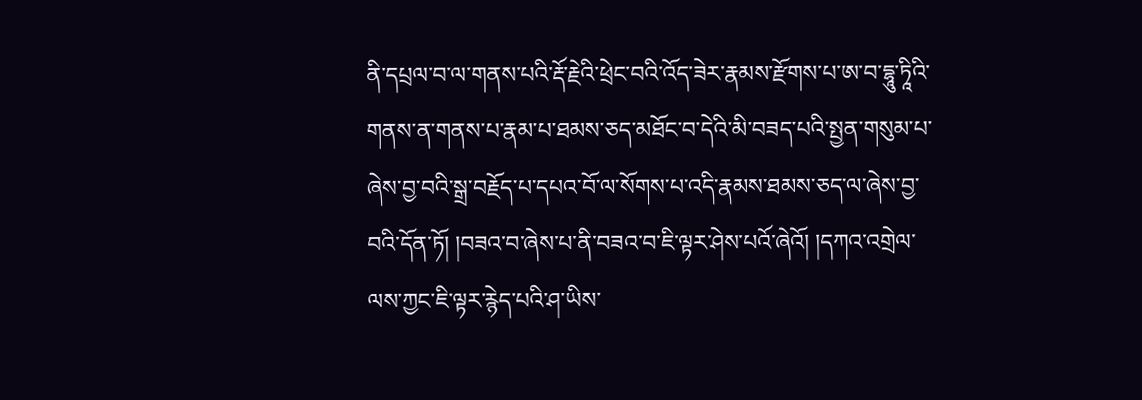ནི་དཔྲལ་བ་ལ་གནས་པའི་རྡོ་རྗེའི་ཕྲེང་བའི་འོད་ཟེར་རྣམས་རྫོགས་པ་ཨ་བ་དྷཱུ་ཏཱིའི་གནས་ན་གནས་པ་རྣམ་པ་ཐམས་ཅད་མཐོང་བ་དེའི་མི་བཟད་པའི་སྤྱན་གསུམ་པ་ཞེས་བྱ་བའི་སྒྲ་བརྗོད་པ་དཔའ་བོ་ལ་སོགས་པ་འདི་རྣམས་ཐམས་ཅད་ལ་ཞེས་བྱ་བའི་དོན་ཏོ། །བཟའ་བ་ཞེས་པ་ནི་བཟའ་བ་ཇི་ལྟར་ཤེས་པའོ་ཞེའོ། །དཀའ་འགྲེལ་ལས་ཀྱང་ཇི་ལྟར་རྙེད་པའི་ཤ་ཡིས་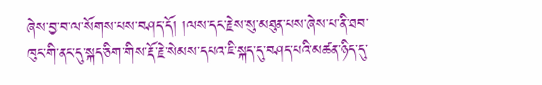ཞེས་བྱ་བ་ལ་སོགས་པས་བཤད་དོ། །ལས་དང་རྗེས་སུ་མཐུན་པས་ཞེས་པ་ནི་ཐབ་ཁུང་གི་ནང་དུ་སྐད་ཅིག་གིས་རྡོ་རྗེ་སེམས་དཔའ་ཇི་སྐད་དུ་བཤད་པའི་མཚན་ཉིད་དུ་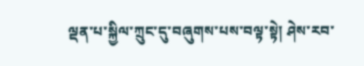ལྡན་པ་སྐྱིལ་ཀྲུང་དུ་བཞུགས་པས་བལྟ་སྟེ། ཤེས་རབ་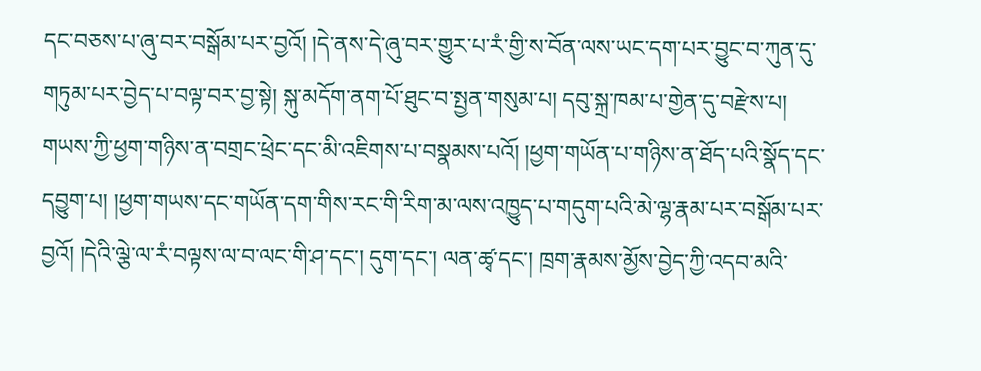དང་བཅས་པ་ཞུ་བར་བསྒོམ་པར་བྱའོ། །དེ་ནས་དེ་ཞུ་བར་གྱུར་པ་རཾ་གྱི་ས་བོན་ལས་ཡང་དག་པར་བྱུང་བ་ཀུན་དུ་གཏུམ་པར་བྱེད་པ་བལྟ་བར་བྱ་སྟེ། སྐུ་མདོག་ནག་པོ་ཐུང་བ་སྤྱན་གསུམ་པ། དབུ་སྐྲ་ཁམ་པ་གྱེན་དུ་བརྫེས་པ། གཡས་ཀྱི་ཕྱག་གཉིས་ན་བགྲང་ཕྲེང་དང་མི་འཇིགས་པ་བསྣམས་པའོ། །ཕྱག་གཡོན་པ་གཉིས་ན་ཐོད་པའི་སྣོད་དང་དབྱུག་པ། །ཕྱག་གཡས་དང་གཡོན་དག་གིས་རང་གི་རིག་མ་ལས་འཁྱུད་པ་གདུག་པའི་མེ་ལྷ་རྣམ་པར་བསྒོམ་པར་བྱའོ། །དེའི་ལྕེ་ལ་རཾ་བལྟས་ལ་བ་ལང་གི་ཤ་དང་། དུག་དང་། ལན་ཚྭ་དང་། ཁྲག་རྣམས་མྱོས་བྱེད་ཀྱི་འདབ་མའི་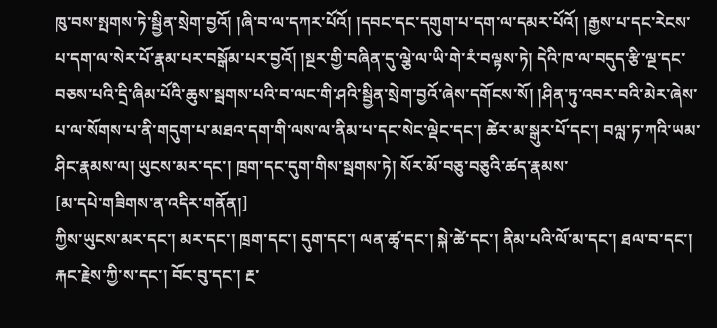ཁུ་བས་སྤགས་ཏེ་སྦྱིན་སྲེག་བྱའོ། །ཞི་བ་ལ་དཀར་པོའོ། །དབང་དང་དགུག་པ་དག་ལ་དམར་པོའོ། །རྒྱས་པ་དང་རེངས་པ་དག་ལ་སེར་པོ་རྣམ་པར་བསྒོམ་པར་བྱའོ། །སྔར་གྱི་བཞིན་དུ་ལྕེ་ལ་ཡི་གེ་རཾ་བལྟས་ཏེ། དེའི་ཁ་ལ་བདུད་རྩི་ལྔ་དང་བཅས་པའི་དྲི་ཞིམ་པོའི་ཆུས་སྦགས་པའི་བ་ལང་གི་ཤའི་སྦྱིན་སྲེག་བྱའོ་ཞེས་དགོངས་སོ། །ཤིན་ཏུ་འབར་བའི་མེར་ཞེས་པ་ལ་སོགས་པ་ནི་གདུག་པ་མཐའ་དག་གི་ལས་ལ་ནིམ་པ་དང་སེང་ལྡེང་དང་། ཚེར་མ་སྒུར་པོ་དང་། བལླ་ཏ་ཀའི་ཡམ་ཤིང་རྣམས་ལ། ཡུངས་མར་དང་། ཁྲག་དང་དུག་གིས་སྦགས་ཏེ། སོར་མོ་བཅུ་བཅུའི་ཚད་རྣམས་
[མ་དཔེ་གཟིགས་ན་འདིར་གནོན།]
ཀྱིས་ཡུངས་མར་དང་། མར་དང་། ཁྲག་དང་། དུག་དང་། ལན་ཚྭ་དང་། སྐེ་ཚེ་དང་། ནིམ་པའི་ལོ་མ་དང་། ཐལ་བ་དང་། རྐང་རྗེས་ཀྱི་ས་དང་། བོང་བུ་དང་། རྔ་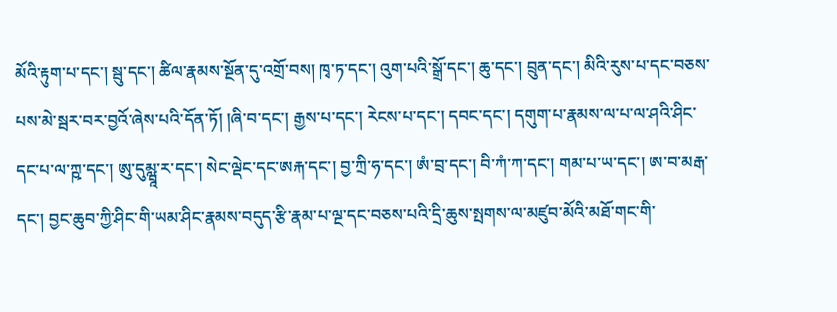མོའི་རྟུག་པ་དང་། སྦུ་དང་། ཚིལ་རྣམས་སྔོན་དུ་འགྲོ་བས། ཁྭ་ཏ་དང་། འུག་པའི་སྒྲོ་དང་། ཆུ་དང་། བྲུན་དང་། མིའི་རུས་པ་དང་བཅས་པས་མེ་སྦར་བར་བྱའོ་ཞེས་པའི་དོན་ཏོ། །ཞི་བ་དང་། རྒྱས་པ་དང་། རེངས་པ་དང་། དབང་དང་། དགུག་པ་རྣམས་ལ་པ་ལ་ཤའི་ཤིང་དང་པ་ལ་ཀྵ་དང་། ཨུ་དུམྺཱ་ར་དང་། སེང་ལྡེང་དང་ཨརྐ་དང་། བྱ་ཀྲི་ཧ་དང་། ཨཾ་བྲ་དང་། བི་ཀཾ་ཀ་དང་། གམ་པ་ཡ་དང་། ཨ་བ་མརྒ་དང་། བྱང་ཆུབ་ཀྱི་ཤིང་གི་ཡམ་ཤིང་རྣམས་བདུད་རྩི་རྣམ་པ་ལྔ་དང་བཅས་པའི་དྲི་ཆུས་སྤགས་ལ་མཛུབ་མོའི་མཐོ་གང་གི་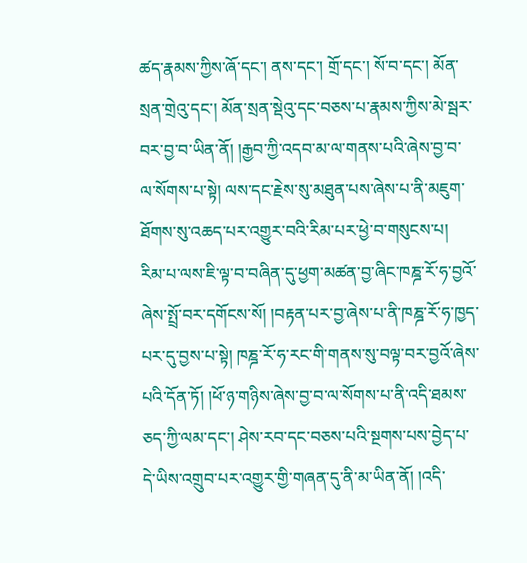ཚད་རྣམས་ཀྱིས་ཞོ་དང་། ནས་དང་། གྲོ་དང་། སོ་བ་དང་། མོན་སྲན་གྲེའུ་དང་། མོན་སྲན་སྡེའུ་དང་བཅས་པ་རྣམས་ཀྱིས་མེ་སྦར་བར་བྱ་བ་ཡིན་ནོ། །རྒྱབ་ཀྱི་འདབ་མ་ལ་གནས་པའི་ཞེས་བྱ་བ་ལ་སོགས་པ་སྟེ། ལས་དང་རྗེས་སུ་མཐུན་པས་ཞེས་པ་ནི་མཇུག་ཐོགས་སུ་འཆད་པར་འགྱུར་བའི་རིམ་པར་ཕྱེ་བ་གསུངས་པ། རིམ་པ་ལས་ཇི་ལྟ་བ་བཞིན་དུ་ཕྱག་མཚན་བྱ་ཞིང་ཁཎྜ་རོ་ཧ་བྱའོ་ཞེས་སྤྲོ་བར་དགོངས་སོ། །བརྟན་པར་བྱ་ཞེས་པ་ནི་ཁཎྜ་རོ་ཧ་ཁྱད་པར་དུ་བྱས་པ་སྟེ། ཁཎྜ་རོ་ཧ་རང་གི་གནས་སུ་བལྟ་བར་བྱའོ་ཞེས་པའི་དོན་ཏོ། །ཕོ་ཉ་གཉིས་ཞེས་བྱ་བ་ལ་སོགས་པ་ནི་འདི་ཐམས་ཅད་ཀྱི་ལམ་དང་། ཤེས་རབ་དང་བཅས་པའི་སྔགས་པས་བྱེད་པ་དེ་ཡིས་འགྲུབ་པར་འགྱུར་གྱི་གཞན་དུ་ནི་མ་ཡིན་ནོ། །འདི་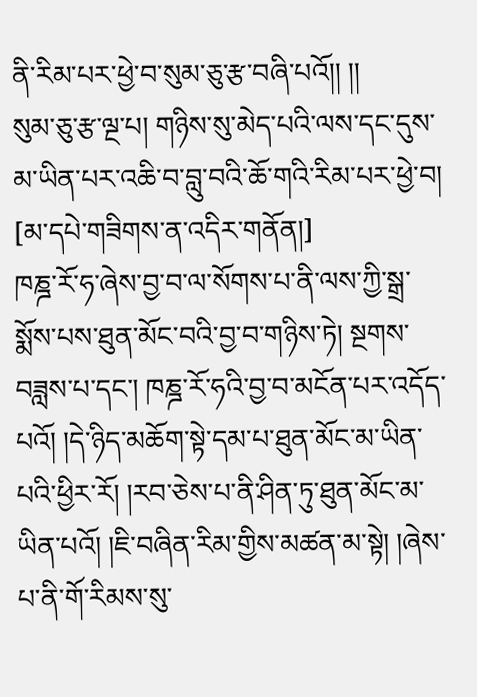ནི་རིམ་པར་ཕྱེ་བ་སུམ་ཅུ་རྩ་བཞི་པའོ།། །།
སུམ་ཅུ་རྩ་ལྔ་པ། གཉིས་སུ་མེད་པའི་ལས་དང་དུས་མ་ཡིན་པར་འཆི་བ་བླུ་བའི་ཆོ་གའི་རིམ་པར་ཕྱེ་བ།
[མ་དཔེ་གཟིགས་ན་འདིར་གནོན།]
ཁཎྜ་རོ་ཧ་ཞེས་བྱ་བ་ལ་སོགས་པ་ནི་ལས་ཀྱི་སྒྲ་སྨོས་པས་ཐུན་མོང་བའི་བྱ་བ་གཉིས་ཏེ། སྔགས་བཟླས་པ་དང་། ཁཎྜ་རོ་ཧའི་བྱ་བ་མངོན་པར་འདོད་པའོ། །དེ་ཉིད་མཆོག་སྟེ་དམ་པ་ཐུན་མོང་མ་ཡིན་པའི་ཕྱིར་རོ། །རབ་ཅེས་པ་ནི་ཤིན་ཏུ་ཐུན་མོང་མ་ཡིན་པའོ། །ཇི་བཞིན་རིམ་གྱིས་མཚན་མ་སྟེ། །ཞེས་པ་ནི་གོ་རིམས་སུ་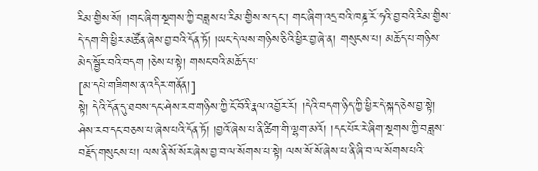རིམ་གྱིས་སོ། །གང་ཞིག་སྔགས་ཀྱི་བཟླས་པ་རིམ་གྱིས་ས་དང་། གང་ཞིག་འདྲ་བའི་ཁཎྜ་རོ་ཧའི་བྱ་བའི་རིམ་གྱིས་དེ་དག་གི་ཕྱིར་མཚོན་ཞེས་བྱ་བའི་དོན་ཏོ། །ཡང་དེ་ལས་གཉིས་ཅིའི་ཕྱིར་བྱ་ཞེ་ན། གསུངས་པ། མཆོད་པ་གཉིས་མེད་སྦྱོར་བའི་བདག །ཅེས་པ་སྟེ། གསང་བའི་མཆོད་པ་
[མ་དཔེ་གཟིགས་ན་འདིར་གནོན།]
སྟེ། དེའི་དོན་དུ་ཐབས་དང་ཤེས་རབ་གཉིས་ཀྱི་ངོ་བོའི་རྣལ་འབྱོར་རོ། །དེའི་བདག་ཉིད་ཀྱི་ཕྱིར་དེ་སྐད་ཅེས་བྱ་སྟེ། ཤེས་རབ་དང་བཅས་པ་ཞེས་པའི་དོན་ཏོ། །བྱའོ་ཞེས་པ་ནི་ཚིག་གི་ལྷག་མའོ། །དང་པོར་རེ་ཞིག་སྔགས་ཀྱི་བཟླས་བརྗོད་གསུངས་པ། ལས་ནི་སོ་སོར་ཞེས་བྱ་བ་ལ་སོགས་པ་སྟེ། ལས་སོ་སོ་ཞེས་པ་ནི་ཞི་བ་ལ་སོགས་པའི་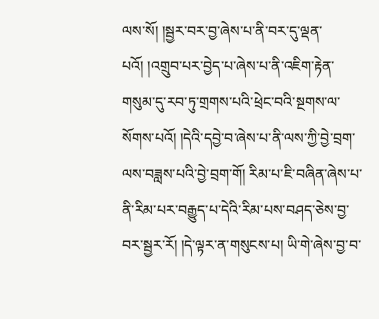ལས་སོ། །སྦྱར་བར་བྱ་ཞེས་པ་ནི་བར་དུ་ལྡན་པའོ། །འགྲུབ་པར་བྱེད་པ་ཞེས་པ་ནི་འཇིག་རྟེན་གསུམ་དུ་རབ་ཏུ་གྲགས་པའི་ཕྲེང་བའི་སྔགས་ལ་སོགས་པའོ། །དེའི་དབྱེ་བ་ཞེས་པ་ནི་ལས་ཀྱི་བྱེ་བྲག་ལས་བཟླས་པའི་བྱེ་བྲག་གོ། རིམ་པ་ཇི་བཞིན་ཞེས་པ་ནི་རིམ་པར་བརྒྱུད་པ་དེའི་རིམ་པས་བཤད་ཅེས་བྱ་བར་སྦྱར་རོ། །དེ་ལྟར་ན་གསུངས་པ། ཡི་གེ་ཞེས་བྱ་བ་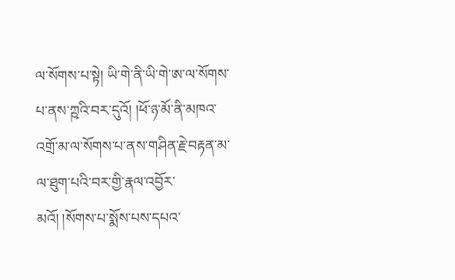ལ་སོགས་པ་སྟེ། ཡི་གེ་ནི་ཡི་གེ་ཨ་ལ་སོགས་པ་ནས་ཀྵའི་བར་དུའོ། །ཕོ་ཉ་མོ་ནི་མཁའ་འགྲོ་མ་ལ་སོགས་པ་ནས་གཤིན་རྗེ་བརྟན་མ་ལ་ཐུག་པའི་བར་གྱི་རྣལ་འབྱོར་མའོ། །སོགས་པ་སྨོས་པས་དཔའ་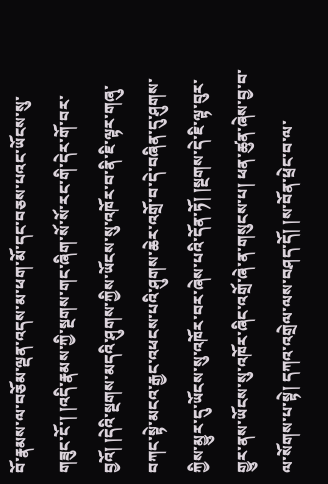བོ་རྣམས་ལ་བཅོམ་ལྡན་འདས་མ་ཕག་མོ་དང་བཅས་པའང་ཡོངས་སུ་གཟུང་ངོ་། །འདི་རྣམས་ཀྱི་སྔགས་གང་ཞིག་སོ་སོ་རང་གི་དེར་གོ་བར་བྱའོ། །དེའི་སྔགས་མདའི་ཤུགས་ཀྱིས་ཡོངས་སུ་འཁོར་བ་ནི་ཇི་ལྟར་གཞུ་བཀང་སྟེ་མངའ་རྒྱང་འཕངས་པའི་ཤུགས་ཆེར་འགྲོ་བ་དེ་བཞིན་དུ་ཤུགས་ཀྱིས་མྱུར་དུ་ཡོངས་སུ་འཁོར་བར་ཞེས་པའི་དོན་ཏོ། །སྔགས་དེ་ཇི་ལྟ་བུར་གྱུར་ནས་ཡོངས་སུ་འཁོར་ཞིང་འགྲོ་ཞེ་ན་གསུངས་པ། ཕན་ཚུན་ཞེས་བྱ་བ་ལ་སོགས་པ་སྟེ། དཀའ་འགྲེལ་ལས་བཤད་དོ། །ས་བོན་ཕྲེང་བ་ལ་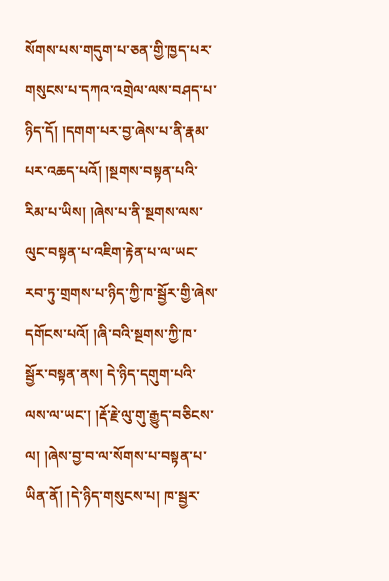སོགས་པས་གདུག་པ་ཅན་གྱི་ཁྱད་པར་གསུངས་པ་དཀའ་འགྲེལ་ལས་བཤད་པ་ཉིད་དོ། །དགག་པར་བྱ་ཞེས་པ་ནི་རྣམ་པར་འཆད་པའོ། །སྔགས་བསྟན་པའི་རིམ་པ་ཡིས། །ཞེས་པ་ནི་སྔགས་ལས་ལུང་བསྟན་པ་འཇིག་རྟེན་པ་ལ་ཡང་རབ་ཏུ་གྲགས་པ་ཉིད་ཀྱི་ཁ་སྦྱོར་གྱི་ཞེས་དགོངས་པའོ། །ཞི་བའི་སྔགས་ཀྱི་ཁ་སྦྱོར་བསྟན་ནས། དེ་ཉིད་དགུག་པའི་ལས་ལ་ཡང་། །རྡོ་རྗེ་ལུ་གུ་རྒྱུད་བཅིངས་ལ། །ཞེས་བྱ་བ་ལ་སོགས་པ་བསྟན་པ་ཡིན་ནོ། །དེ་ཉིད་གསུངས་པ། ཁ་སྦྱར་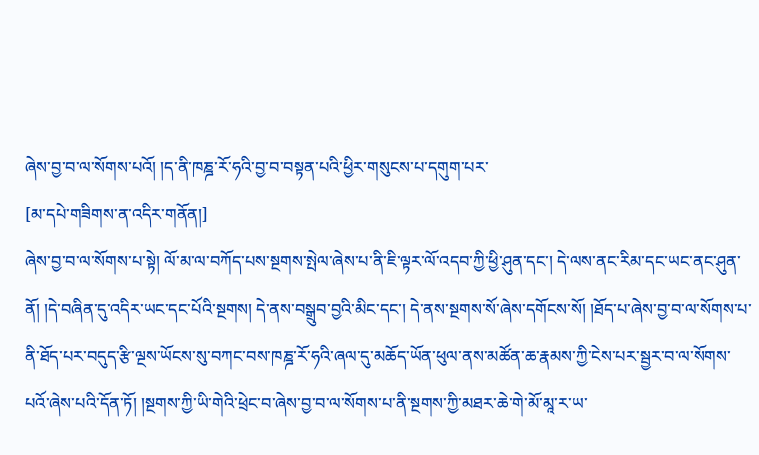ཞེས་བྱ་བ་ལ་སོགས་པའོ། །ད་ནི་ཁཎྜ་རོ་ཧའི་བྱ་བ་བསྟན་པའི་ཕྱིར་གསུངས་པ་དགུག་པར་
[མ་དཔེ་གཟིགས་ན་འདིར་གནོན།]
ཞེས་བྱ་བ་ལ་སོགས་པ་སྟེ། ལོ་མ་ལ་བཀོད་པས་སྔགས་སྤེལ་ཞེས་པ་ནི་ཇི་ལྟར་ལོ་འདབ་ཀྱི་ཕྱི་ཤུན་དང་། དེ་ལས་ནང་རིམ་དང་ཡང་ནང་ཤུན་ནོ། །དེ་བཞིན་དུ་འདིར་ཡང་དང་པོའི་སྔགས། དེ་ནས་བསྒྲུབ་བྱའི་མིང་དང་། དེ་ནས་སྔགས་སོ་ཞེས་དགོངས་སོ། །ཐོད་པ་ཞེས་བྱ་བ་ལ་སོགས་པ་ནི་ཐོད་པར་བདུད་རྩི་ལྔས་ཡོངས་སུ་བཀང་བས་ཁཎྜ་རོ་ཧའི་ཞལ་དུ་མཆོད་ཡོན་ཕུལ་ནས་མཚོན་ཆ་རྣམས་ཀྱི་ངེས་པར་སྦྱར་བ་ལ་སོགས་པའོ་ཞེས་པའི་དོན་ཏོ། །སྔགས་ཀྱི་ཡི་གེའི་ཕྲེང་བ་ཞེས་བྱ་བ་ལ་སོགས་པ་ནི་སྔགས་ཀྱི་མཐར་ཆེ་གེ་མོ་མཱ་ར་ཡ་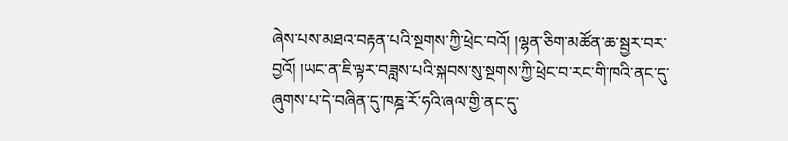ཞེས་པས་མཐའ་བརྟན་པའི་སྔགས་ཀྱི་ཕྲེང་བའོ། །ལྷན་ཅིག་མཚོན་ཆ་སྦྱར་བར་བྱའོ། །ཡང་ན་ཇི་ལྟར་བཟླས་པའི་སྐབས་སུ་སྔགས་ཀྱི་ཕྲེང་བ་རང་གི་ཁའི་ནང་དུ་ཞུགས་པ་དེ་བཞིན་དུ་ཁཎྜ་རོ་ཧའི་ཞལ་གྱི་ནང་དུ་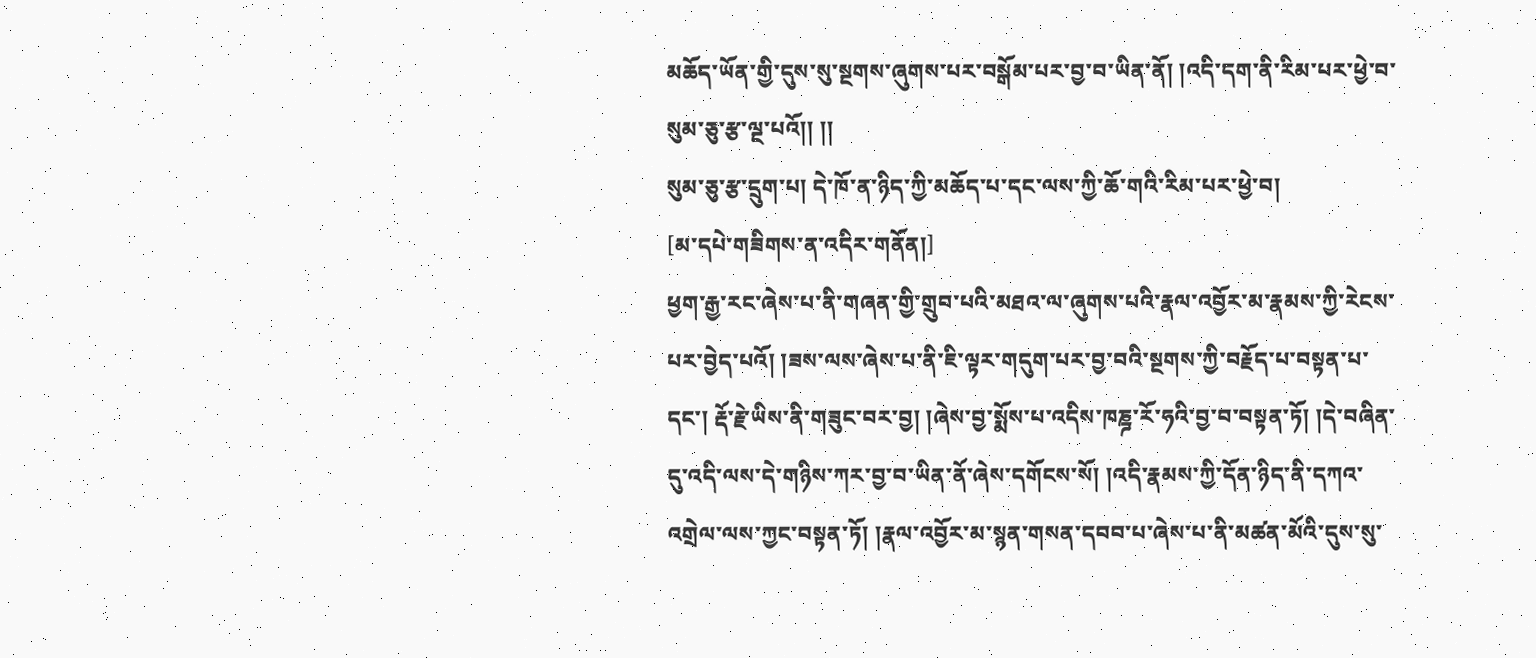མཆོད་ཡོན་གྱི་དུས་སུ་སྔགས་ཞུགས་པར་བསྒོམ་པར་བྱ་བ་ཡིན་ནོ། །འདི་དག་ནི་རིམ་པར་ཕྱེ་བ་སུམ་ཅུ་རྩ་ལྔ་པའོ།། །།
སུམ་ཅུ་རྩ་དྲུག་པ། དེ་ཁོ་ན་ཉིད་ཀྱི་མཆོད་པ་དང་ལས་ཀྱི་ཆོ་གའི་རིམ་པར་ཕྱེ་བ།
[མ་དཔེ་གཟིགས་ན་འདིར་གནོན།]
ཕྱག་རྒྱ་རང་ཞེས་པ་ནི་གཞན་གྱི་གྲུབ་པའི་མཐའ་ལ་ཞུགས་པའི་རྣལ་འབྱོར་མ་རྣམས་ཀྱི་རེངས་པར་བྱེད་པའོ། །ཟས་ལས་ཞེས་པ་ནི་ཇི་ལྟར་གདུག་པར་བྱ་བའི་སྔགས་ཀྱི་བརྗོད་པ་བསྟན་པ་དང་། རྡོ་རྗེ་ཡིས་ནི་གཟུང་བར་བྱ། །ཞེས་བྱ་སྨོས་པ་འདིས་ཁཎྜ་རོ་ཧའི་བྱ་བ་བསྟན་ཏོ། །དེ་བཞིན་དུ་འདི་ལས་དེ་གཉིས་ཀར་བྱ་བ་ཡིན་ནོ་ཞེས་དགོངས་སོ། །འདི་རྣམས་ཀྱི་དོན་ཉིད་ནི་དཀའ་འགྲེལ་ལས་ཀྱང་བསྟན་ཏོ། །རྣལ་འབྱོར་མ་སྙན་གསན་དབབ་པ་ཞེས་པ་ནི་མཚན་མོའི་དུས་སུ་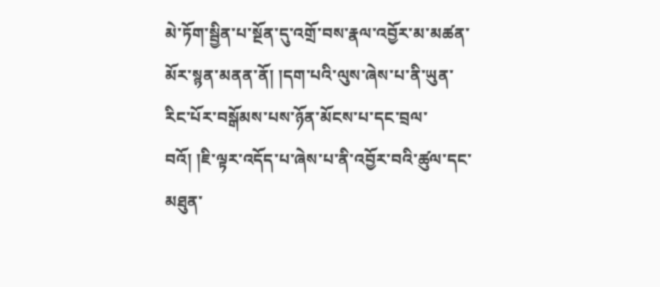མེ་ཏོག་སྦྱིན་པ་སྔོན་དུ་འགྲོ་བས་རྣལ་འབྱོར་མ་མཚན་མོར་སྙན་མནན་ནོ། །དག་པའི་ལུས་ཞེས་པ་ནི་ཡུན་རིང་པོར་བསྒོམས་པས་ཉོན་མོངས་པ་དང་བྲལ་བའོ། །ཇི་ལྟར་འདོད་པ་ཞེས་པ་ནི་འབྱོར་བའི་ཚུལ་དང་མཐུན་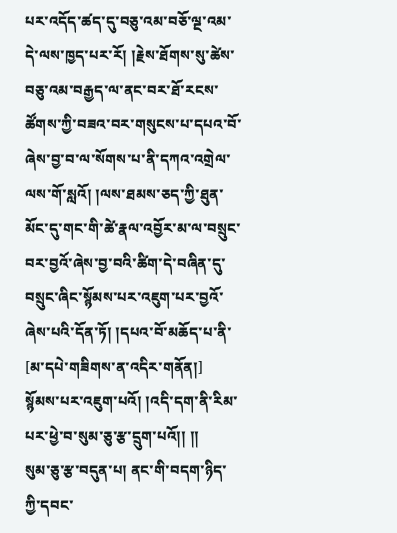པར་འདོད་ཚད་དུ་བཅུ་འམ་བཅོ་ལྔ་འམ་དེ་ལས་ཁྱད་པར་རོ། །རྗེས་ཐོགས་སུ་ཚེས་བཅུ་འམ་བརྒྱད་ལ་ནང་བར་ཐོ་རངས་ཚོགས་ཀྱི་བཟའ་བར་གསུངས་པ་དཔའ་བོ་ཞེས་བྱ་བ་ལ་སོགས་པ་ནི་དཀའ་འགྲེལ་ལས་གོ་སླའོ། །ལས་ཐམས་ཅད་ཀྱི་ཐུན་མོང་དུ་གང་གི་ཚེ་རྣལ་འབྱོར་མ་ལ་བསྲུང་བར་བྱའོ་ཞེས་བྱ་བའི་ཚིག་དེ་བཞིན་དུ་བསྲུང་ཞིང་སྙོམས་པར་འཇུག་པར་བྱའོ་ཞེས་པའི་དོན་ཏོ། །དཔའ་བོ་མཆོད་པ་ནི་
[མ་དཔེ་གཟིགས་ན་འདིར་གནོན།]
སྙོམས་པར་འཇུག་པའོ། །འདི་དག་ནི་རིམ་པར་ཕྱེ་བ་སུམ་ཅུ་རྩ་དྲུག་པའོ།། །།
སུམ་ཅུ་རྩ་བདུན་པ། ནང་གི་བདག་ཉིད་ཀྱི་དབང་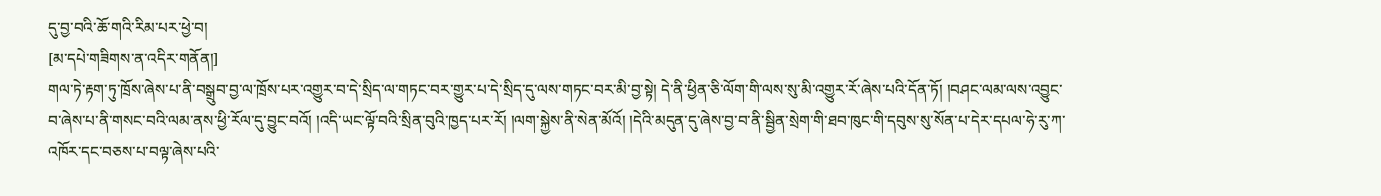དུ་བྱ་བའི་ཆོ་གའི་རིམ་པར་ཕྱེ་བ།
[མ་དཔེ་གཟིགས་ན་འདིར་གནོན།]
གལ་ཏེ་རྟག་ཏུ་ཁྲོས་ཞེས་པ་ནི་བསྒྲུབ་བྱ་ལ་ཁྲོས་པར་འགྱུར་བ་དེ་སྲིད་ལ་གཏང་བར་གྱུར་པ་དེ་སྲིད་དུ་ལས་གཏང་བར་མི་བྱ་སྟེ། དེ་ནི་ཕྱིན་ཅི་ལོག་གི་ལས་སུ་མི་འགྱུར་རོ་ཞེས་པའི་དོན་ཏོ། །བཤང་ལམ་ལས་འབྱུང་བ་ཞེས་པ་ནི་གསང་བའི་ལམ་ནས་ཕྱི་རོལ་དུ་བྱུང་བའོ། །འདི་ཡང་ལྟོ་བའི་སྲིན་བུའི་ཁྱད་པར་རོ། །ལག་སྐྱེས་ནི་སེན་མོའོ། །དེའི་མདུན་དུ་ཞེས་བྱ་བ་ནི་སྦྱིན་སྲེག་གི་ཐབ་ཁུང་གི་དབུས་སུ་སོན་པ་དེར་དཔལ་ཧེ་རུ་ཀ་འཁོར་དང་བཅས་པ་བལྟ་ཞེས་པའི་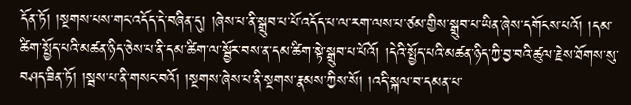དོན་ཏོ། །སྔགས་པས་གང་འདོད་དེ་བཞིན་དུ། །ཞེས་པ་ནི་སྒྲུབ་པ་པོ་འདོད་པ་ལ་རག་ལས་པ་ཙམ་གྱིས་སྒྲུབ་པ་ཡིན་ཞེས་དགོངས་པའོ། །དམ་ཚིག་སྤྱོད་པའི་མཚན་ཉིད་ཅེས་པ་ནི་དམ་ཚིག་ལ་སྦྱོར་བས་ན་དམ་ཚིག་སྟེ་སྒྲུབ་པ་པོའོ། །དེའི་སྤྱོད་པའི་མཚན་ཉིད་ཀྱི་བྱ་བའི་ཚུལ་རྗེས་ཐོགས་སུ་བཤད་ཟིན་ཏོ། །སྦས་པ་ནི་གསང་བའོ། །སྔགས་ཞེས་པ་ནི་སྔགས་རྣམས་ཀྱིས་སོ། །འདི་སྐལ་བ་དམན་པ་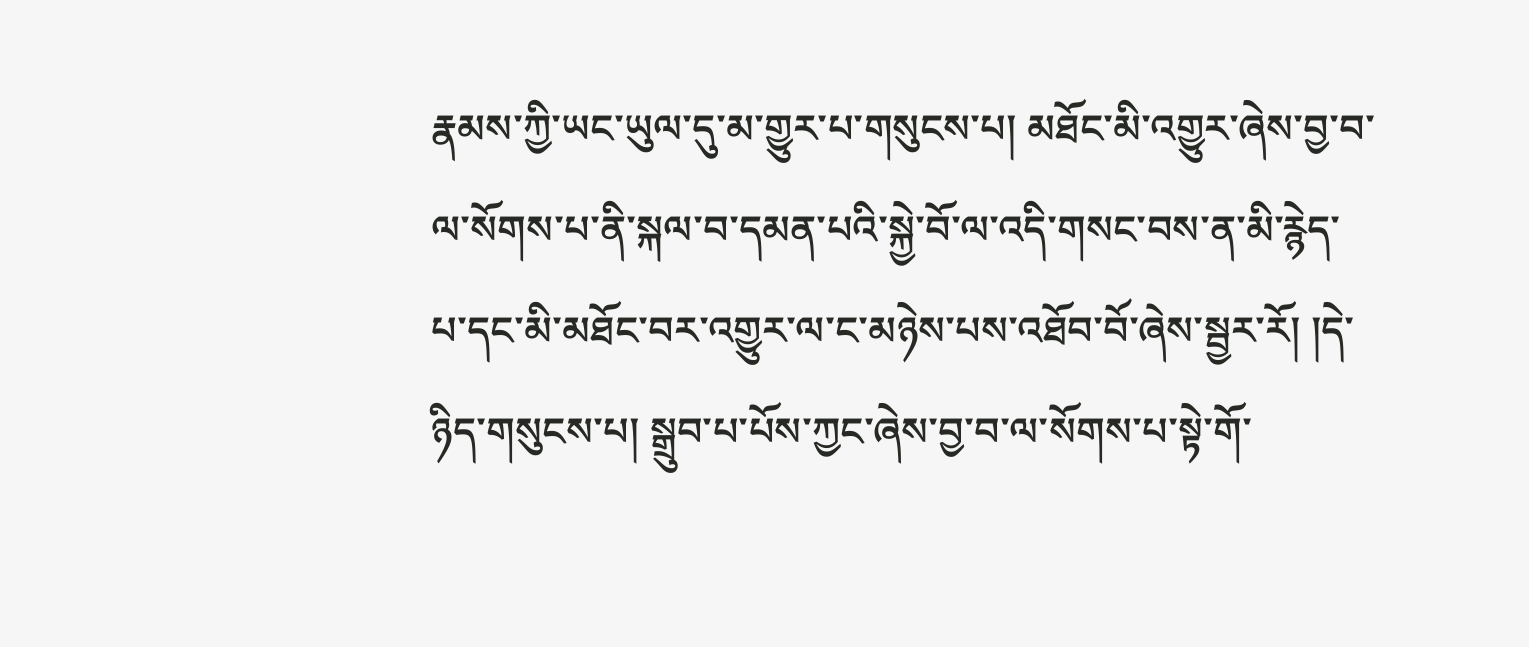རྣམས་ཀྱི་ཡང་ཡུལ་དུ་མ་གྱུར་པ་གསུངས་པ། མཐོང་མི་འགྱུར་ཞེས་བྱ་བ་ལ་སོགས་པ་ནི་སྐལ་བ་དམན་པའི་སྐྱེ་བོ་ལ་འདི་གསང་བས་ན་མི་རྙེད་པ་དང་མི་མཐོང་བར་འགྱུར་ལ་ང་མཉེས་པས་འཐོབ་བོ་ཞེས་སྦྱར་རོ། །དེ་ཉིད་གསུངས་པ། སྒྲུབ་པ་པོས་ཀྱང་ཞེས་བྱ་བ་ལ་སོགས་པ་སྟེ་གོ་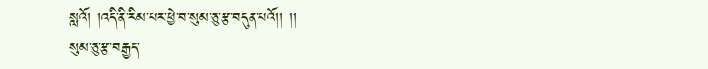སླའོ། །འདི་ནི་རིམ་པར་ཕྱེ་བ་སུམ་ཅུ་རྩ་བདུན་པའོ།། །།
སུམ་ཅུ་རྩ་བརྒྱད་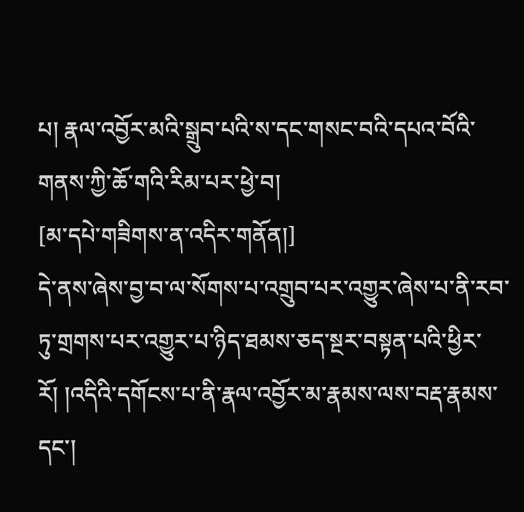པ། རྣལ་འབྱོར་མའི་སྒྲུབ་པའི་ས་དང་གསང་བའི་དཔའ་བོའི་གནས་ཀྱི་ཆོ་གའི་རིམ་པར་ཕྱེ་བ།
[མ་དཔེ་གཟིགས་ན་འདིར་གནོན།]
དེ་ནས་ཞེས་བྱ་བ་ལ་སོགས་པ་འགྲུབ་པར་འགྱུར་ཞེས་པ་ནི་རབ་ཏུ་གྲགས་པར་འགྱུར་པ་ཉིད་ཐམས་ཅད་སྔར་བསྟན་པའི་ཕྱིར་རོ། །འདིའི་དགོངས་པ་ནི་རྣལ་འབྱོར་མ་རྣམས་ལས་བརྡ་རྣམས་དང་།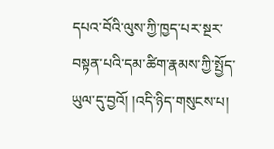དཔའ་བོའི་ལུས་ཀྱི་ཁྱད་པར་སྔར་བསྟན་པའི་དམ་ཚིག་རྣམས་ཀྱི་སྤྱོད་ཡུལ་དུ་བྱའོ། །འདི་ཉིད་གསུངས་པ།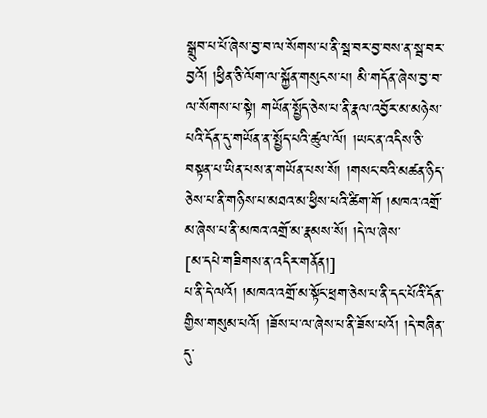སྒྲུབ་པ་པོ་ཞེས་བྱ་བ་ལ་སོགས་པ་ནི་སྦ་བར་བྱ་བས་ན་སྦ་བར་བྱའོ། །ཕྱིན་ཅི་ལོག་ལ་སྐྱོན་གསུངས་པ། མི་གདོན་ཞེས་བྱ་བ་ལ་སོགས་པ་སྟེ། གཡོན་སྤྱོད་ཅེས་པ་ནི་རྣལ་འབྱོར་མ་མཉེས་པའི་དོན་དུ་གཡོན་ན་སྤྱོད་པའི་ཚུལ་ལོ། །ཡང་ན་འདིས་ཅི་བསྟན་པ་ཡིན་པས་ན་གཡོན་པས་སོ། །གསང་བའི་མཚན་ཉིད་ཅེས་པ་ནི་གཉིས་པ་མཐའ་མ་ཕྱིས་པའི་ཚིག་གོ །མཁའ་འགྲོ་མ་ཞེས་པ་ནི་མཁའ་འགྲོ་མ་རྣམས་སོ། །དེ་ལ་ཞེས་
[མ་དཔེ་གཟིགས་ན་འདིར་གནོན།]
པ་ནི་དེ་ལའོ། །མཁའ་འགྲོ་མ་སྟོང་ཕྲག་ཅེས་པ་ནི་དང་པོའི་དོན་གྱིས་གསུམ་པའོ། །ཟོས་པ་ལ་ཞེས་པ་ནི་ཟོས་པའོ། །དེ་བཞིན་དུ་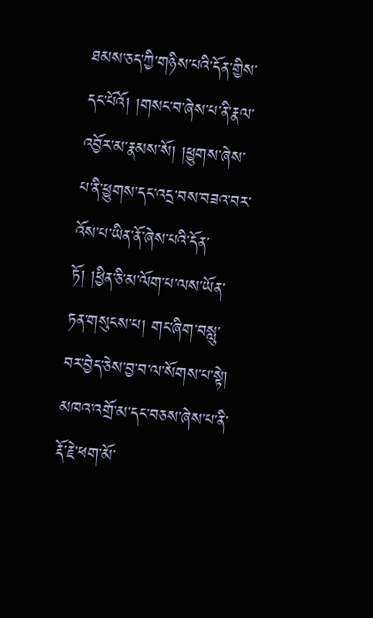ཐམས་ཅད་ཀྱི་གཉིས་པའི་དོན་གྱིས་དང་པོའོ། །གསང་བ་ཞེས་པ་ནི་རྣལ་འབྱོར་མ་རྣམས་སོ། །ཕྱུགས་ཞེས་པ་ནི་ཕྱུགས་དང་འདྲ་བས་བཟའ་བར་འོས་པ་ཡིན་ནོ་ཞེས་པའི་དོན་ཏོ། །ཕྱིན་ཅི་མ་ལོག་པ་ལས་ཡོན་ཏན་གསུངས་པ། གང་ཞིག་བསླུ་བར་བྱེད་ཅེས་བྱ་བ་ལ་སོགས་པ་སྟེ། མཁའ་འགྲོ་མ་དང་བཅས་ཞེས་པ་ནི་རྡོ་རྗེ་ཕག་མོ་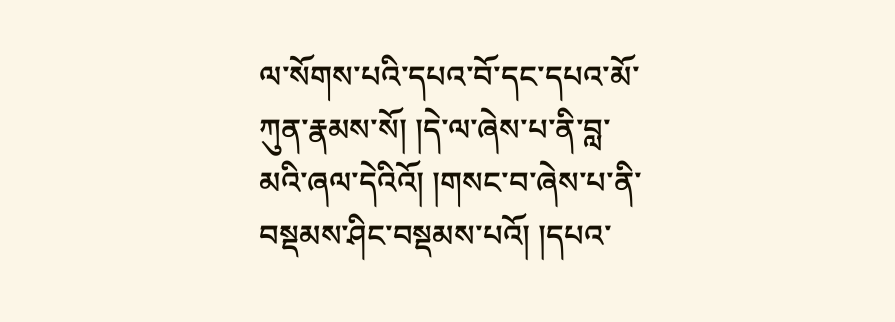ལ་སོགས་པའི་དཔའ་བོ་དང་དཔའ་མོ་ཀུན་རྣམས་སོ། །དེ་ལ་ཞེས་པ་ནི་བླ་མའི་ཞལ་དེའིའོ། །གསང་བ་ཞེས་པ་ནི་བསྡམས་ཤིང་བསྡམས་པའོ། །དཔའ་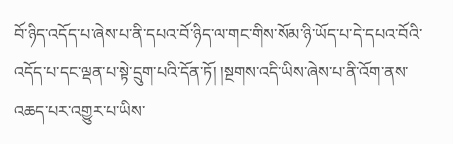བོ་ཉིད་འདོད་པ་ཞེས་པ་ནི་དཔའ་བོ་ཉིད་ལ་གང་གིས་སོམ་ཉི་ཡོད་པ་དེ་དཔའ་བོའི་འདོད་པ་དང་ལྡན་པ་སྟེ་དྲུག་པའི་དོན་ཏོ། །སྔགས་འདི་ཡིས་ཞེས་པ་ནི་འོག་ནས་འཆད་པར་འགྱུར་པ་ཡིས་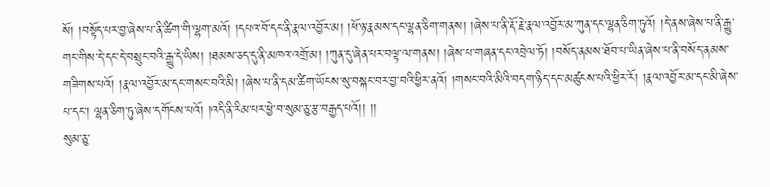སོ། །བསྟོད་པར་བྱ་ཞེས་པ་ནི་ཚིག་གི་ལྷག་མའོ། །དཔའ་བོ་དང་ནི་རྣལ་འབྱོར་མ། །ཕོ་ཉ་རྣམས་དང་ལྷན་ཅིག་གནས། །ཞེས་པ་ནི་རྡོ་རྗེ་རྣལ་འབྱོར་མ་ཀུན་དང་ལྷན་ཅིག་ཏུའོ། །དེ་ནས་ཞེས་པ་ནི་རྒྱུ་གང་གིས་དེ་དང་དེ་བསྲུང་བའི་རྒྱུ་དེ་ཡིས། །ཐམས་ཅད་དུ་ནི་མཁའ་འགྲོ་མ། །ཀུན་དུ་ཞེན་པར་བལྟ་ལ་གནས། །ཞེས་པ་གཞན་དང་འབྲེལ་ཏོ། །བསོད་ནམས་ཐོབ་པ་ཡིན་ཞེས་པ་ནི་བསོད་ནམས་གཟིགས་པའོ། །རྣལ་འབྱོར་མ་དང་གསང་བའི་མི། །ཞེས་པ་ནི་དམ་ཚིག་ཡོངས་སུ་བསྐང་བར་བྱ་བའི་ཕྱིར་ནའོ། །གསང་བའི་མིའི་བདག་ཉིད་དང་མཚུངས་པའི་ཕྱིར་རོ། །རྣལ་འབྱོར་མ་དང་མི་ཞེས་པ་དང་། ལྷན་ཅིག་ཏུ་ཞེས་དགོངས་པའོ། །འདི་ནི་རིམ་པར་ཕྱེ་བ་སུམ་ཅུ་རྩ་བརྒྱད་པའོ།། །།
སུམ་ཅུ་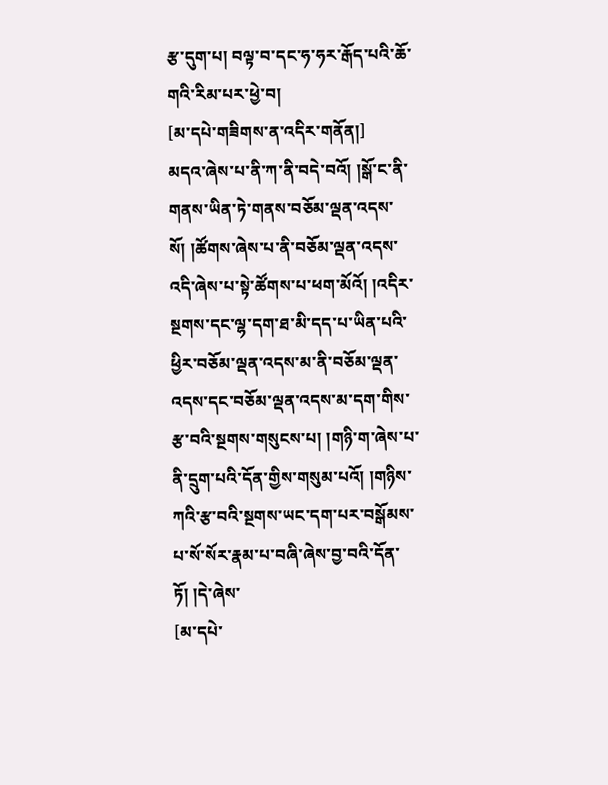རྩ་དུག་པ། བལྟ་བ་དང་ཧ་ཧར་རྒོད་པའི་ཆོ་གའི་རིམ་པར་ཕྱེ་བ།
[མ་དཔེ་གཟིགས་ན་འདིར་གནོན།]
མདའ་ཞེས་པ་ནི་ཀ་ནི་བདེ་བའོ། །སྒོ་ང་ནི་གནས་ཡིན་ཏེ་གནས་བཅོམ་ལྡན་འདས་སོ། །ཚོགས་ཞེས་པ་ནི་བཅོམ་ལྡན་འདས་འདི་ཞེས་པ་སྟེ་ཚོགས་པ་ཕག་མོའོ། །འདིར་སྔགས་དང་ལྷ་དག་ཐ་མི་དད་པ་ཡིན་པའི་ཕྱིར་བཅོམ་ལྡན་འདས་མ་ནི་བཅོམ་ལྡན་འདས་དང་བཅོམ་ལྡན་འདས་མ་དག་གིས་རྩ་བའི་སྔགས་གསུངས་པ། །གཉི་ག་ཞེས་པ་ནི་དྲུག་པའི་དོན་གྱིས་གསུམ་པའོ། །གཉིས་ཀའི་རྩ་བའི་སྔགས་ཡང་དག་པར་བསྒོམས་པ་སོ་སོར་རྣམ་པ་བཞི་ཞེས་བྱ་བའི་དོན་ཏོ། །དེ་ཞེས་
[མ་དཔེ་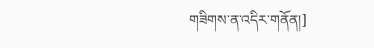གཟིགས་ན་འདིར་གནོན།]